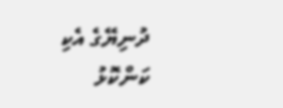ދުނިޔޭގެ އެކި ކަންކޮޅު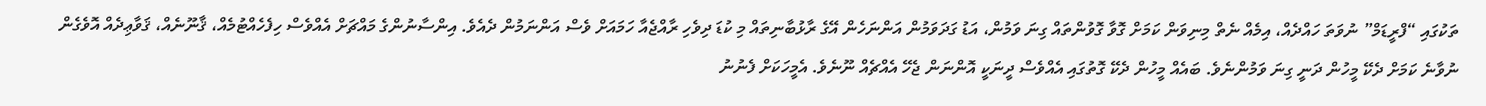ތަކުގައި “ފްރީޑަމް” ނުވަތަ ހައްދެއް، އިމެއް ނެތް މިނިވަން ކަމަށް ގޮވާ ގޮވުންތައް ގިނަ ވަމުން، އަޑު ގަދަވަމުން އަންނަހެން އޭގެ ރާޅުބާނިތައް މި ކުޑަ ދިވެހި ރާއްޖެއާ ހަމައަށް ވެސް އަންނަމުން ދެއެވެ. އިންސާނުންގެ މައްޗަށް އެއްވެސް ހިފެހެއްޓުމެއް، ޤާނޫނެއް، ޤަވާޢިދެއް އޮވެގެން ނުވާނެ ކަމަށް ދެކޭ މީހުން ދަނީ ގިނަ ވަމުންނެވެ. ބައެއް މީހުން ދެކޭ ގޮތުގައި އެއްވެސް ދީނަކީ އޮންނަން ޖެހޭ އެއްޗެއް ނޫނެވެ. އެމީހަކަށް ފެނުނު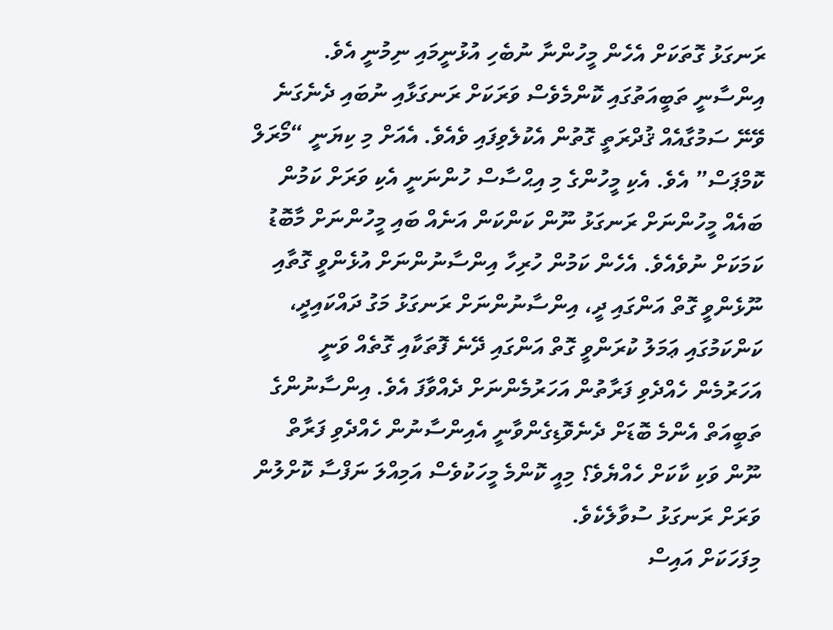ރަނގަޅު ގޮތަކަށް އެހެން މީހުންނާ ނުބެހި އުޅުނީމައި ނިމުނީ އެވެ.
އިންސާނީ ތަބީއަތުގައި ކޮންމެވެސް ވަރަކަށް ރަނގަޅާއި ނުބައި ދެނެގަނެ ވޭނޭ ސަމުގާއެއް ޤުދްރަތީ ގޮތުން އެކުލެވިފައި ވެއެވެ. އެއަށް މި ކިޔަނީ “މޯރަލް ކޮމްޕަސް” އެވެ. އެކި މީހުންގެ މި އިޙްސާސް ހުންނަނީ އެކި ވަރަށް ކަމުން ބައެއް މީހުންނަށް ރަނގަޅު ނޫން ކަންކަން އަނެއް ބައި މީހުންނަށް މާބޮޑު ކަމަކަށް ނުވެއެވެ. އެހެން ކަމުން ހުރިހާ އިންސާނުންނަށް އުޅެންވީ ގޮތާއި ނޫޅެންވީ ގޮތް އަންގައި ދީ، އިންސާނުންނަށް ރަނގަޅު މަގު ދައްކައިދީ، ކަންކަމުގައި ޢަމަލު ކުރަންވީ ގޮތް އަންގައި ދޭނެ ފޮތަކާއި ގޮތެއް ވަނީ އަހަރުމެން ހެއްދެވި ފަރާތުން އަހަރުމެންނަށް ދެއްވާފަ އެވެ. އިންސާނުންގެ ތަބީއަތް އެންމެ ބޮޑަށް ދެނެވޮޑިގެންވާނީ އެއިންސާނުން ހެއްދެވި ފަރާތް ނޫން ވަކި ކާކަށް ހެއްޔެވެ؟ މިއީ ކޮންމެ މީހަކުވެސް އަމިއްލަ ނަފްސާ ކޮށްލުން ވަރަށް ރަނގަޅު ސުވާލެކެވެ.
މިފަހަކަށް އައިސް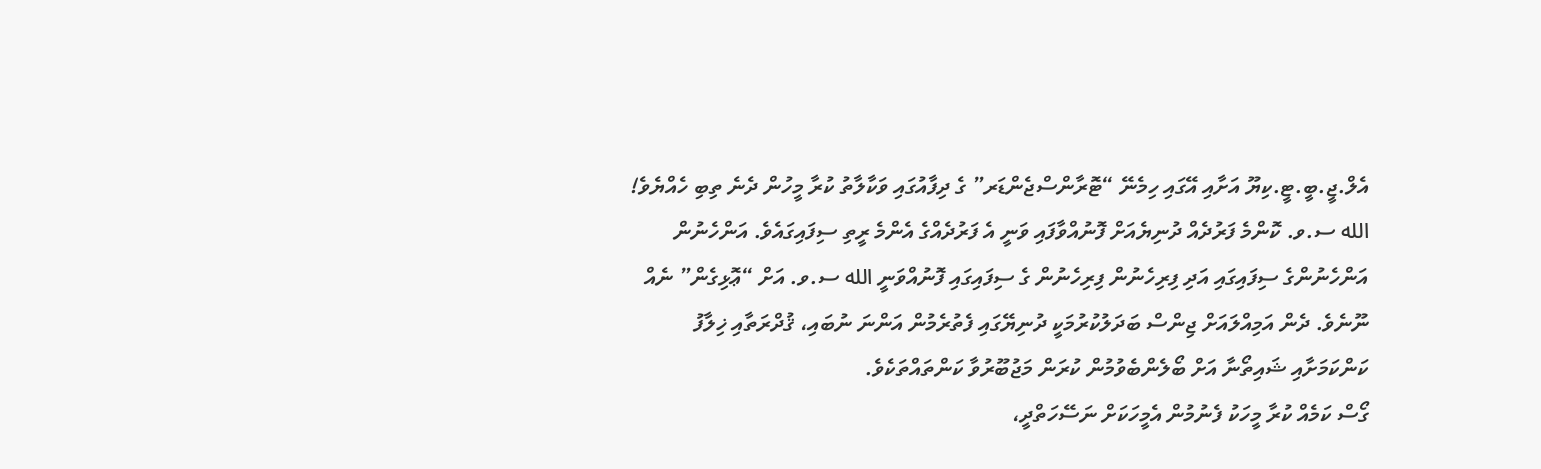އެލް.ޖީ.ބީ.ޓީ.ކިޔޫ އަށާއި އޭގައި ހިމެނޭ “ޓޮރާންސްޖެންޑަރ” ގެ ދިފާއުގައި ވަކާލާތު ކުރާ މީހުން ދެނެ ތިބި ހެއްޔެވެ! الله ސ.ވ. ކޮންމެ ފަރުދެއް ދުނިޔެއަށް ފޮނުއްވާފައި ވަނީ އެ ފަރުދެއްގެ އެންމެ ރީތި ސިފައިގައެވެ. އަންހެނުން އަންހެނުންގެ ސިފައިގައި އަދި ފިރިހެނުން ފިރިހެނުން ގެ ސިފައިގައި ފޮނުއްވަނީ الله ސ.ވ. އަށް “ޢޮޅިގެން” ނެއް ނޫނެވެ. ދެން އަމިއްލައަށް ޖިންސް ބަދަލުކުރުމަކީ ދުނިޔޭގައި ފެތުރެމުން އަންނަ ނުބައި، ޤުދްރަތާއި ޚިލާފު ކަންކަމަށާއި ޝައިތޯނާ އަށް ބޯލެންބެވުމުން ކުރަން މަޖުބޫރުވާ ކަންތައްތަކެވެ.
ގޯސް ކަމެއް ކުރާ މީހަކު ފެނުމުން އެމީހަކަށް ނަސޭހަތްދީ،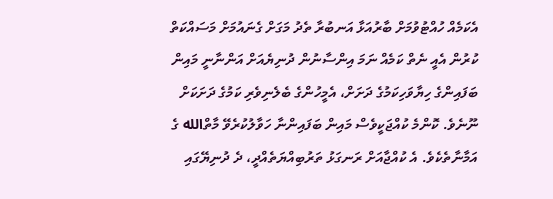އެކަމެއް ހުއްޓުވުމަށް ބާރުއަޅާ އަނބުރާ ތެދު މަގަށް ގެނައުމަށް މަސައްކަތް ކުރުން އެއީ ނެތް ކަމެއް ނަމަ އިންސާނުން ދުނިޔެއަށް އަންނާނީ މައިން ބަފައިންގެ ހިޔާވަހިކަމުގެ ދަށަށް، އެމީހުންގެ ބެލެނިވެރި ކަމުގެ ދަށަކަށް ނޫނެވެ. ކޮންމެ ކުއްޖަކީވެސް މައިން ބަފައިންނާ ހަވާލުކުރެވޭ މާތްالله ގެ އަމާނާތެކެވެ. އެ ކުއްޖާއަށް ރަނގަޅު ތަރުބިއްޔަތެއްދީ، ދެ ދުނިޔޭގައި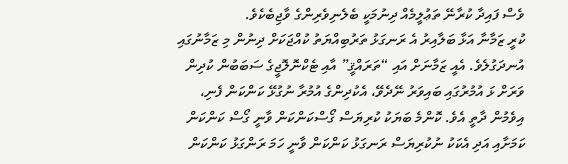ވެސް ފައިދާ ކުރާނޭ ތަޢުލީމެއް ދިނުމަކީ ބެލެނިވެރިންގެ ވާޖިބެކެވެ.
ކުރީ ޒަމާނާ އަޅާ ބަލާއިރު އެ ރަނގަޅު ތަރުބިއްޔަތު ކުއްޖަކަށް ދިނުން މި ޒަމާނުގައި އުނދަގުލެވެ. އެއީ ޒަމާނަށް އައި “ތަރައްޤީ” އާއި ޓެކްނޮލޮޖީގެ ސަބަބުން ކުދިން ވަރަށް ޅަ އުމުރުގައި ބައިވަރު ނޭދެވޭ، އެކުދިންގެ އުމުރާ ނުގުޅޭ ކަންކަން ފެނި، އިވެމުން ދާތީ އެވެ. ކޮންމެ ބަޔަކު ކުރިޔަސް ގޯސްކަންކަން ވާނީ ގޯސް ކަންކަން ކަމަށާއި އަދި އެކަކު ނުކުރިޔަސް ރަނގަޅު ކަންކަން ވާނީ ހަމަ ރަންގަޅު ކަންކަން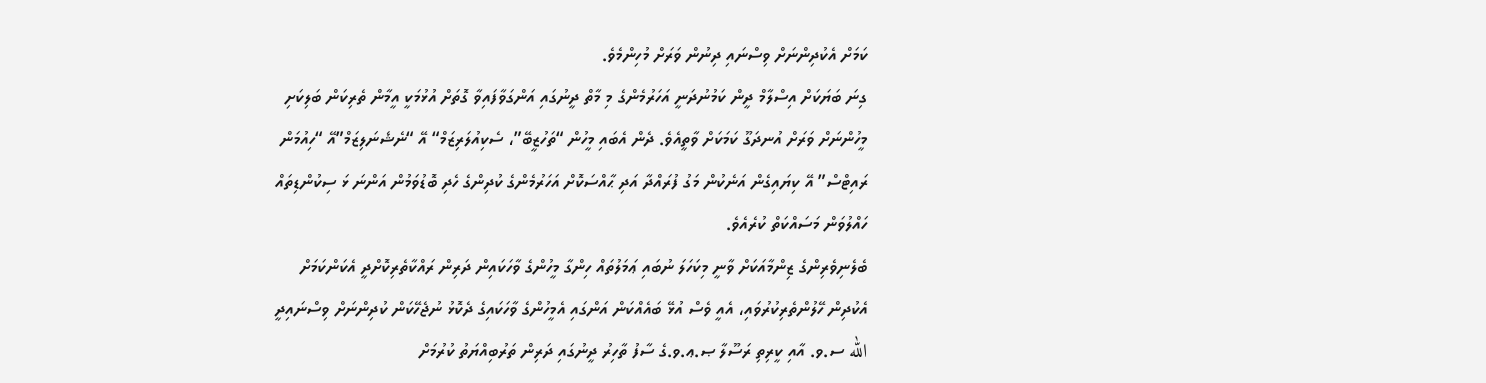ކަމަށް އެކުދިންނަށް ވިސްނައި ދިނުން ވަރަށް މުހިންމެވެ.
ގިނަ ބަޔަކަށް އިސްލާމް ދީން ކަމުނުދަނީ އަހަރުމެންގެ މި މާތް ދީނުގައި އަންގަވާފައިވާ ގޮތަށް އުޅުމަކީ އީމާން ތެރިކަން ބަލިކަށި މީހުންނަށް ވަރަށް އުނދަގޫ ކަމަކަށް ވާތީއެވެ. ދެން އެބައި މީހުން “ތަހުޒީބޭ”، ސެކިއުލަރިޒަމް“ އޭ “ނެޝެނަލިޒަމް”އޭ “ހިއުމަން ރައިޓްސް” އޭ ކިޔައިގެން އަނެކުން މަގު ފުރައްދާ އަދި ޙާއްސަކޮށް އަހަރުމެންގެ ކުދިންގެ ހެދި ބޮޑުވަމުން އަންނަ ޅަ ސިކުންޑިތައް ހައްލުވަން މަސައްކަތް ކުރެއެވެ.
ބެލެނިވެރިންގެ ޒިންމާއަކަށް ވާނީ މިކަހަލަ ނުބައި ޢަމަލުތައް ހިންގާ މީހުންގެ ވާހަކައިން ދަރިން ރައްކާތެރިކޮށްދީ އެކަންކަމަށް އެކުދިން ހޭލުންތެރިކުރުވައި، އެއީ ވެސް އުޅޭ ބައެއްކަން އަންގައި އެމީހުންގެ ވާހަކައިގެ ދެކޮޅު ނުޖެހޭކަން ކުދިންނަށް ވިސްނައިދީ الله ސ.ވ. އާއި ކީރިތި ރަސޫލާ ޞ.ޢ.ވ.ގެ ސާފު ތާހިރު ދީނުގައި ދަރިން ތަރުބިއްޔަތު ކުރުމަށް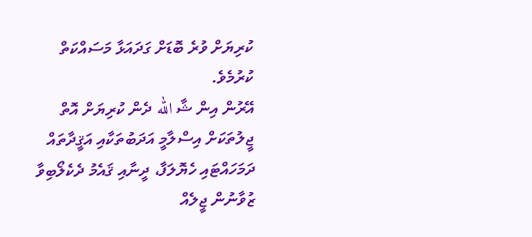ކުރިޔަށް ވުރެ ބޮޑަށް ގަދައަޅާ މަސައްކަތް ކުރުމެވެ.
އޭރުން އިން ޝާ الله ދެން ކުރިޔަށް އޮތް ޖީލުތަކަށް އިސްލާމީ އަދަބުތަކާއި އަޤީދާތައް ދަމަހައްޓައި ހެޔޮލަފާ، ދީނާއި ޤައެމު ދެކެލޯބިވާ ޒުވާނުން ޖީލެއް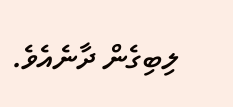ލިބިގެން ދާނެއެވެ.